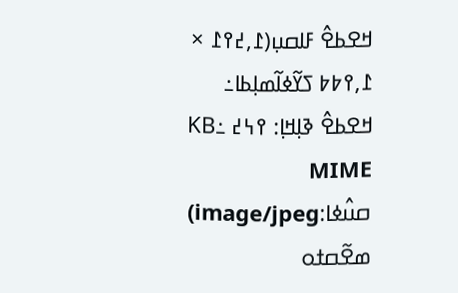ߞߐߕߐ߮ ߓߊߛߎ߲(߁,߄߉߁ × ߁,߉߈߈ ߖߌ߬ߦߊ߬ߘߊ߲ߕߊ߸ ߞߐߕߐ߮ ߢߊ߲ߞߊ߲: ߉߆߄ KB߸ MIME ߛߎ߮ߦߊ:image/jpeg)
ߘߐ߬ߛߙߋ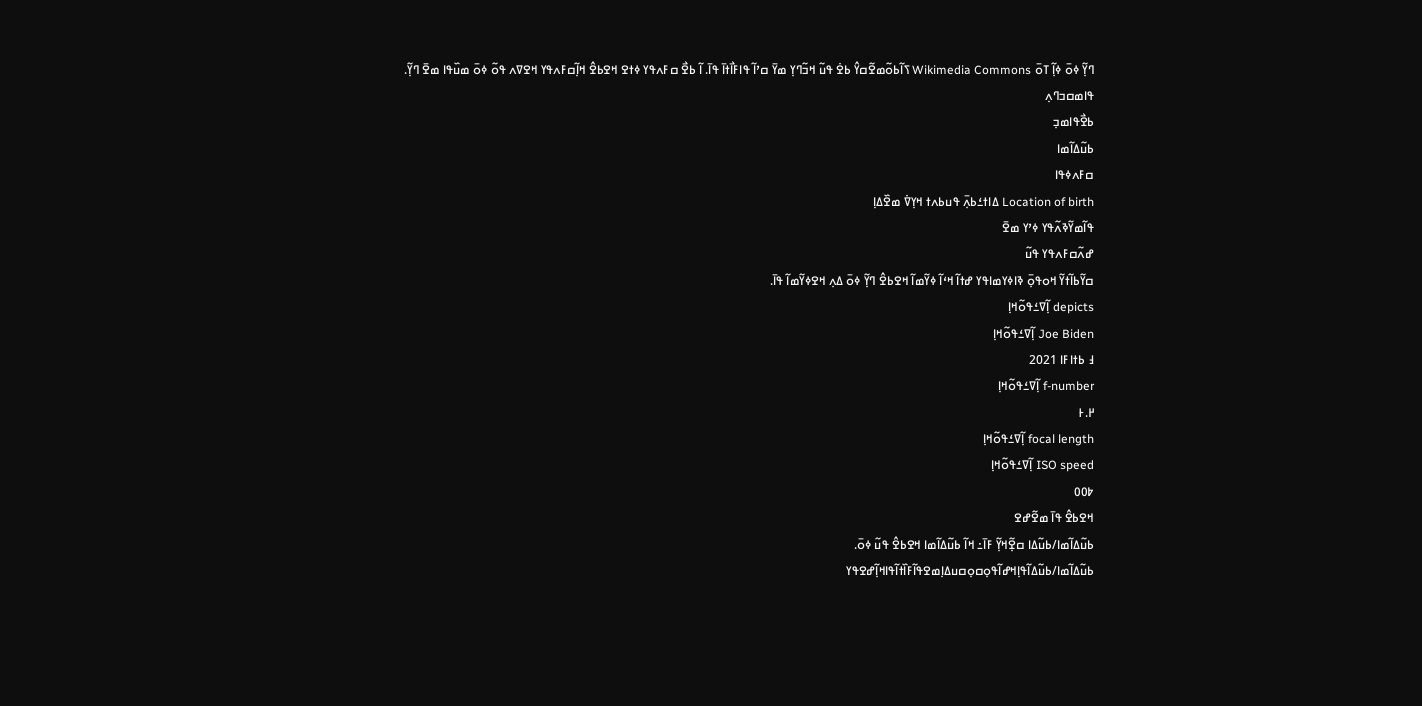ߣߌ߲߬ ߦߋ߫ ߦߊ߲߬ ߠߋ߫ Wikimedia Commons ߖߊ߬ߕߋ߬ߘߐ߬ߛߌ߮ ߕߐ߭ ߟߎ߬ ߞߏ߬ߣߌ߲ ߘߌ߫ ߛߴߊ߬ ߟߊߓߊ߯ߙߊ߫ ߟߊ߫. ߊ߬ ߕߐ߯ ߛߓߍߟߌ ߦߙߐ ߞߐߕߐ߮ ߞߊ߲߬ߛߓߍߟߌ ߞߐߜߍ ߟߋ߬ ߦߋ߫ ߘߎ߰ߟߊ ߘߐ߫ ߣߌ߲߬.
ߟߊߘߛߏߣߍ߲
ߕߐ߯ߟߊߘߏ߲
ߕߎ߬ߡߊ߬ߘߊ
ߛߓߍߦߟߊ
Location of birth ߡߊߙߑߕߍ߲߫ ߟߎߕߍߙ ߞߌ߲ߜ߭ ߘߐ߰ߡߊ߲
ߟߊ߬ߘߌ߬ߢߍ߬ߟߌ ߦߴߌ ߘߐ߫
ߝߍ߬ߛߓߍߟߌ ߟߎ߬
ߛߌ߬ߕߊ߬ߙߌ߬ ߞߋߟߋ߲߫ ߢߊߦߌߘߊߟߌ ߝߙߊ߬ ߞߵߊ߬ ߦߌ߬ߘߊ߬ ߞߐߕߐ߮ ߣߌ߲߬ ߦߋ߫ ߡߍ߲ ߞߐߦߌ߬ߘߊ߬ ߟߊ߫.
depicts ߊ߲߬ߜߑߟߋ߬ߞߊ߲
Joe Biden ߊ߲߬ߜߑߟߋ߬ߞߊ߲
߃ ߕߙߊߓߊ 2021
f-number ߊ߲߬ߜߑߟߋ߬ߞߊ߲
߂.߅
focal length ߊ߲߬ߜߑߟߋ߬ߞߊ߲
ISO speed ߊ߲߬ߜߑߟߋ߬ߞߊ߲
߈߀߀
ߞߐߕߐ߮ ߟߊ߫ ߘߐ߬ߝߐ
ߕߎ߬ߡߊ߬ߘߊ/ߕߎ߬ߡߊ ߛߐ߲߬ߞߌ߲߬ ߓߊ߫߸ ߞߊ߬ ߕߎ߬ߡߊ߬ߘߊ ߞߐߕߐ߮ ߟߎ߬ ߦߋ߫.
ߕߎ߬ߡߊ߬ߘߊ/ߕߎ߬ߡߊ߬ߟߊ߲ߞߝߊ߬ߟߋ߲ߛߋ߲ߛߎߡߊ߲ߘߐߟߊ߬ߓߊ߰ߙߊ߬ߟߊߞߊ߲߬ߝߐߟߌ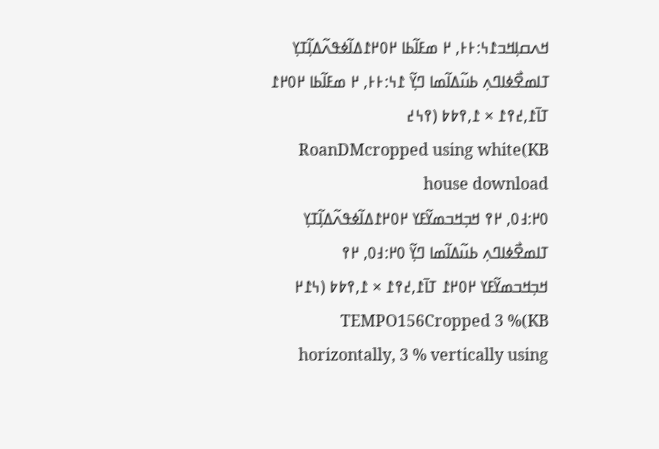ߞߍߛߊ߲ߞߏ߁߆:߅߅, ߂ ߘߓߊ߬ߕߊ ߂߀߂߁ߡߊ߬ߦߟߍ߬ߡߊ߲߬ߠߌ߲ ߠߊߘߐ߯ߦߊߣߍ߲ ߕߎ߬ߡߊ߬ߘߊ ߣߌ߲߬ ߁߆:߅߅, ߂ ߘߓߊ߬ߕߊ ߂߀߂߁ ߠߊ߫߁,߄߉߁ × ߁,߉߈߈ (߉߆߄ KB)RoanDMcropped using white house download
߀߂:߃߀, ߂߉ ߞߏ߲ߞߏߘߌ߬ߓߌ ߂߀߂߁ߡߊ߬ߦߟߍ߬ߡߊ߲߬ߠߌ߲ ߠߊߘߐ߯ߦߊߣߍ߲ ߕߎ߬ߡߊ߬ߘߊ ߣߌ߲߬ ߀߂:߃߀, ߂߉ ߞߏ߲ߞߏߘߌ߬ߓߌ ߂߀߂߁ ߠߊ߫߁,߄߉߁ × ߁,߉߈߈ (߆߁߂ KB)TEMPO156Cropped 3 % horizontally, 3 % vertically using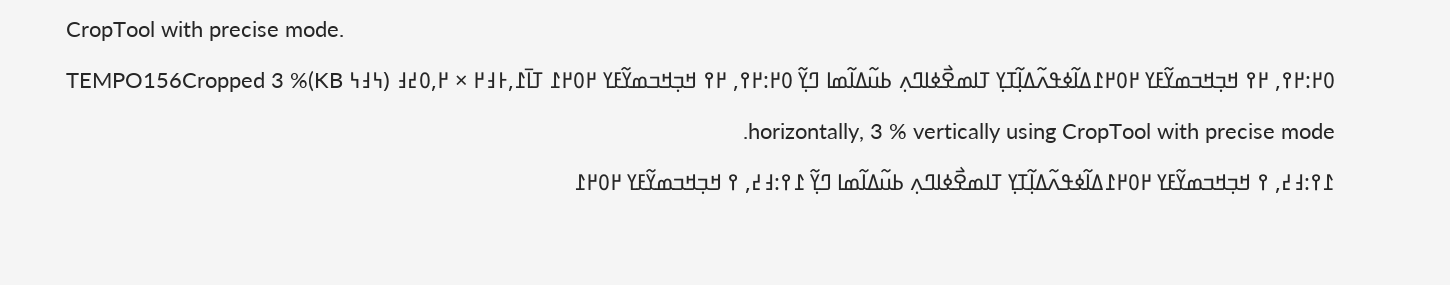CropTool with precise mode.
߀߂:߂߉, ߂߉ ߞߏ߲ߞߏߘߌ߬ߓߌ ߂߀߂߁ߡߊ߬ߦߟߍ߬ߡߊ߲߬ߠߌ߲ ߠߊߘߐ߯ߦߊߣߍ߲ ߕߎ߬ߡߊ߬ߘߊ ߣߌ߲߬ ߀߂:߂߉, ߂߉ ߞߏ߲ߞߏߘߌ߬ߓߌ ߂߀߂߁ ߠߊ߫߁,߅߃߂ × ߂,߀߄߃ (߆߃߆ KB)TEMPO156Cropped 3 % horizontally, 3 % vertically using CropTool with precise mode.
߁߉:߃߄, ߉ ߞߏ߲ߞߏߘߌ߬ߓߌ ߂߀߂߁ߡߊ߬ߦߟߍ߬ߡߊ߲߬ߠߌ߲ ߠߊߘߐ߯ߦߊߣߍ߲ ߕߎ߬ߡߊ߬ߘߊ ߣߌ߲߬ ߁߉:߃߄, ߉ ߞߏ߲ߞߏߘߌ߬ߓߌ ߂߀߂߁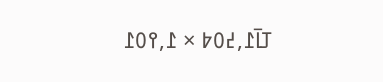ߠߊ߫߁,߄߀߈ × ߁,߉߀߁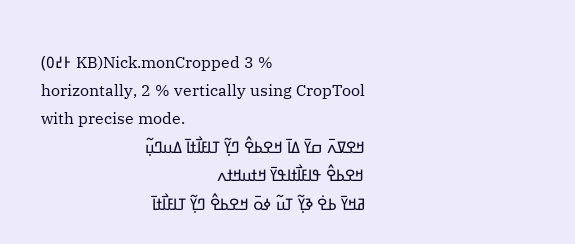(߅߄߀ KB)Nick.monCropped 3 % horizontally, 2 % vertically using CropTool with precise mode.
ߞߐߜߍ߫ ߛߌ߫ ߡߊ߫ ߞߐߕߐ߮ ߣߌ߲߬ ߠߊߓߊ߯ߙߊ߫ ߡߎߣߎ߲߬
ߞߐߕߐ߮ ߟߊߓߊ߯ߙߊߟߌ߫ ߞߙߎߞߙߍ
ߥߞߌ߫ ߕߐ߭ ߢߌ߲߬ ߠߎ߬ ߦߋ߫ ߞߐߕߐ߮ ߣߌ߲߬ ߠߊߓߊ߯ߙߊ߫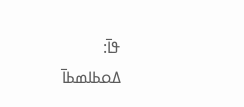ߟߊ߫:
ߡߋߕߊߘߕߊ߫